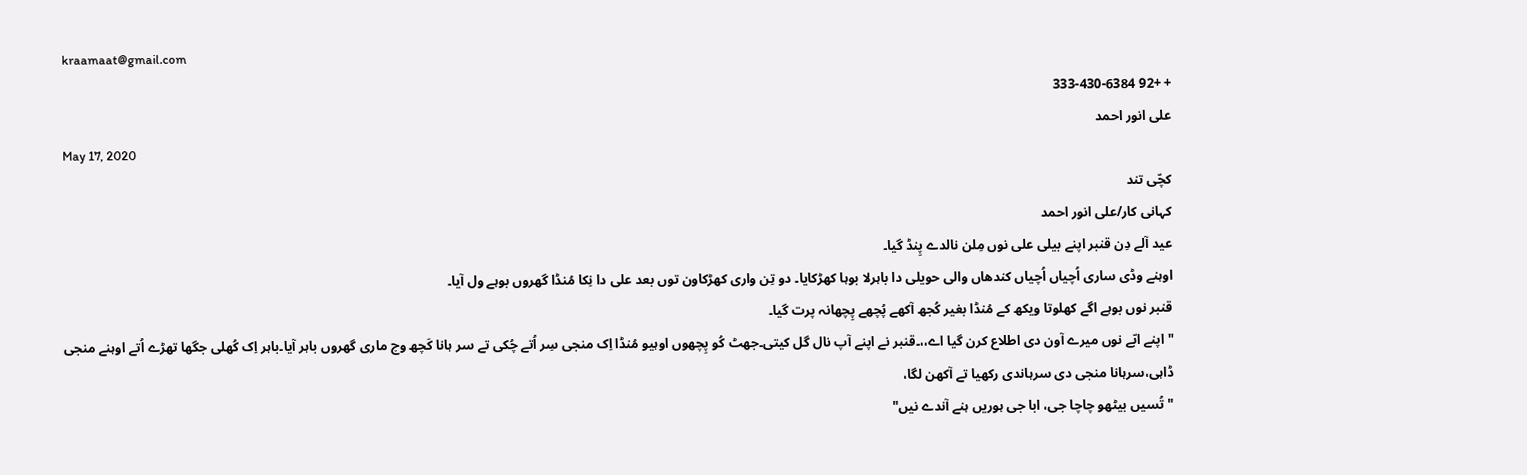kraamaat@gmail.com
+ +92 333-430-6384
علی انور احمد
May 17, 2020
کچّی تند
کہانی کار/علی انور احمد
عید آلے دِن قنبر اپنے بیلی علی نوں مِلن نالدے پِنڈ گیا۔
اوہنے وڈی ساری اُچیاں اُچیاں کندھاں والی حویلی دا باہرلا بوہا کھڑکایا۔ دو تِن واری کھڑکاون توں بعد علی دا نِکا مُنڈا گھروں بوہے ول آیا۔
قنبر نوں بوہے اگے کھلوتا ویکھ کے مُنڈا بغیر کُجھ آکھے پُچھے پِچھانہ پرت گیا۔
"اپنے ابّے نوں میرے آون دی اطلاع کرن گیا اے،،۔قنبر نے اپنے آپ نال گل کیتی۔جھٹ کُو پِچھوں اوہیو مُنڈا اِک منجی سِر اُتے چُکی تے سر ہانا کَچھ وچ ماری گھروں باہر آیا۔باہر اِک کُھلی جگھا تھڑے اُتے اوہنے منجی ڈاہی،سرہانا منجی دی سرہاندی رکھیا تے آکھن لگا،
"تُسیں بیٹھو چاچا جی، ابا جی ہوریں ہنے آندے نیں"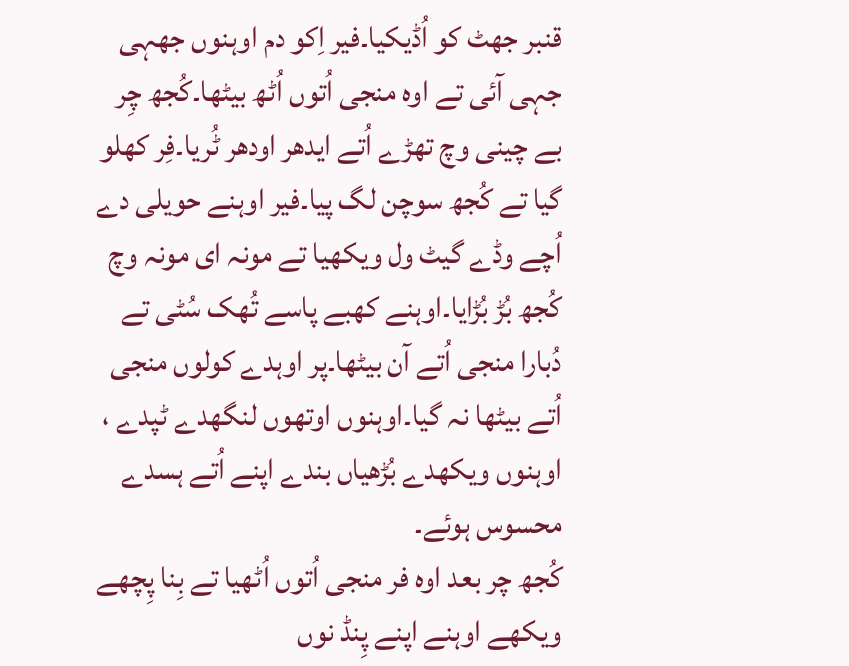قنبر جھٹ کو اُڈیکیا۔فیر اِکو دم اوہنوں جھہی جہی آئی تے اوہ منجی اُتوں اُٹھ بیٹھا۔کُجھ چِر بے چینی وچ تھڑے اُتے ایدھر اودھر ٹُریا۔فِر کھلو گیا تے کُجھ سوچن لگ پیا۔فیر اوہنے حویلی دے اُچے وڈے گیٹ ول ویکھیا تے مونہ ای مونہ وچ کُجھ بُڑ بُڑایا۔اوہنے کھبے پاسے تُھک سُٹی تے دُبارا منجی اُتے آن بیٹھا۔پر اوہدے کولوں منجی اُتے بیٹھا نہ گیا۔اوہنوں اوتھوں لنگھدے ٹپدے ، اوہنوں ویکھدے بُڑھیاں بندے اپنے اُتے ہسدے محسوس ہوئے۔
کُجھ چر بعد اوہ فر منجی اُتوں اُٹھیا تے بِنا پِچھے ویکھے اوہنے اپنے پِنڈ نوں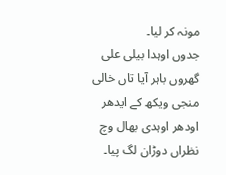مونہ کر لیا۔
جدوں اوہدا بیلی علی گھروں باہر آیا تاں خالی منجی ویکھ کے ایدھر اودھر اوہدی بھال وچ نظراں دوڑان لگ پیا۔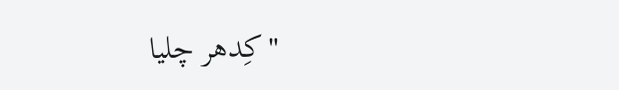"کِدھر چلیا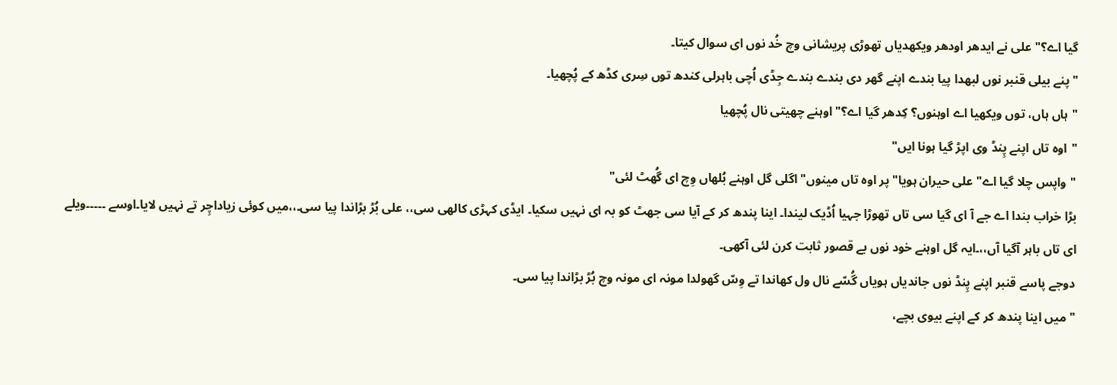گیا اے؟"علی نے ایدھر اودھر ویکھدیاں تھوڑی پریشانی وچ خُد نوں ای سوال کیتا۔
"پنے بیلی قنبر نوں لبھدا پیا بندے اپنے گھر دی بندے بندے جِڈی اُچی باہرلی کندھ توں سِری کڈھ کے پُچھیا۔
"ہاں ہاں، توں ویکھیا اے اوہنوں؟ کِدھر گیا اے؟" اوہنے چھیتی نال پُچھیا
"اوہ تاں اپنے پِنڈ وی اپڑ گیا ہونا ایں"
"واپس چلا گیا اے"علی حیران ہویا" پر اوہ تاں مینوں"اگلی گل اوہنے بُلھاں وِچ ای گُھٹ لئی"
بڑا خراب بندا اے جے آ ای گیا سی تاں تھوڑا جہیا اُڈیک لیندا۔ اینا پندھ کر کے آیا سی جھٹ کو بہ ای نہیں سکیا۔ ایڈی کہڑی کالھی سی،، علی بُڑ بڑاندا پیا سی۔،،میں کوئی زیاداچِر تے نہیں لایا۔اوسے ۔۔۔۔۔ویلے ای تاں باہر آگیا آں،،۔ایہ گل اوہنے خود نوں بے قصور ثابت کرن لئی آکھی۔
دوجے پاسے قنبر اپنے پِنڈ نوں جاندیاں ہویاں گُسّے نال ول کھاندا تے وِسّ گھولدا مونہ ای مونہ وچ بُڑ بڑاندا پیا سی۔
" میں اینا پندھ کر کے اپنے بیوی بچے،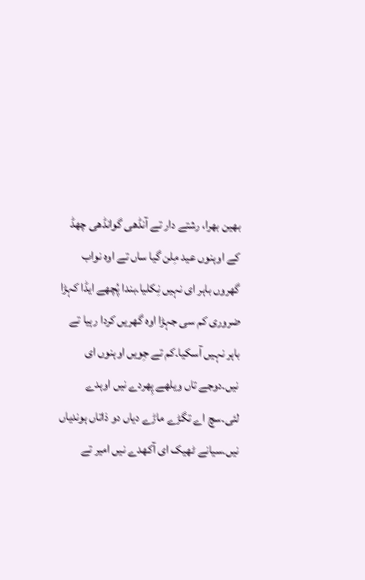بھین بھرا، رشتے دار تے آنڈھی گوانڈھی چھڈ کے اوہنوں عید مِلن گیا ساں تے اوہ نواب گھروں باہر ای نہیں نِکلیا۔بندا پُچھے ایڈا کہڑا ضروری کم سی جہڑا اوہ گھریں کردا رہیا تے باہر نہیں آسکیا۔کم تے جِویں اوہنوں ای نیں۔دوجے تاں ویلھے پِھردے نیں اوہدے لئی۔سچ اے تگڑے ماڑے دیاں دو ذاتاں ہوندیاں نیں۔سیانے ٹھیک ای آکھدے نیں امیر تے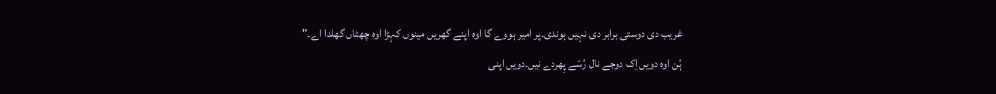غریب دی دوستی برابر دی نہیں ہوندی۔پر امیر ہووے گا اوہ اپنے گھریں مینوں کہڑا اوہ چھٹاں گھلدا اے۔"
ہُن اوہ دویں اِک دوجے نال رُسّے پِھردے نیں۔دویں اپنی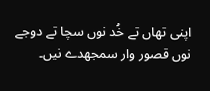اپنی تھاں تے خُد نوں سچا تے دوجے نوں قصور وار سمجھدے نیں۔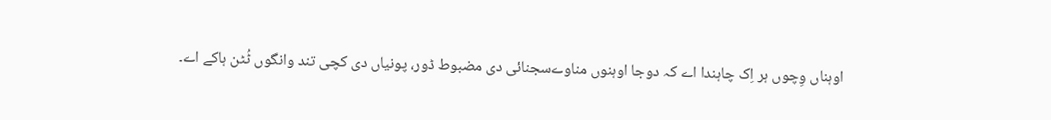اوہناں وِچوں ہر اِک چاہندا اے کہ دوجا اوہنوں مناوےسجنائی دی مضبوط ڈور، پونیاں دی کچی تند وانگوں ٹُٹن ہاکے اے۔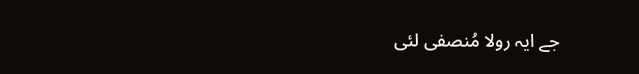جے ایہ رولا مُنصفی لئی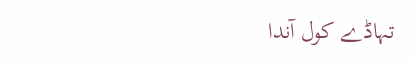تہاڈے کول آندا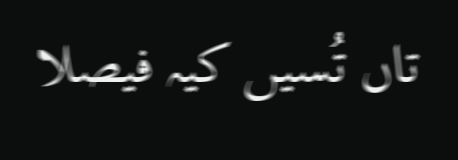تاں تُسیں کیہ فیصلا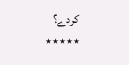کردے؟
٭٭٭٭٭